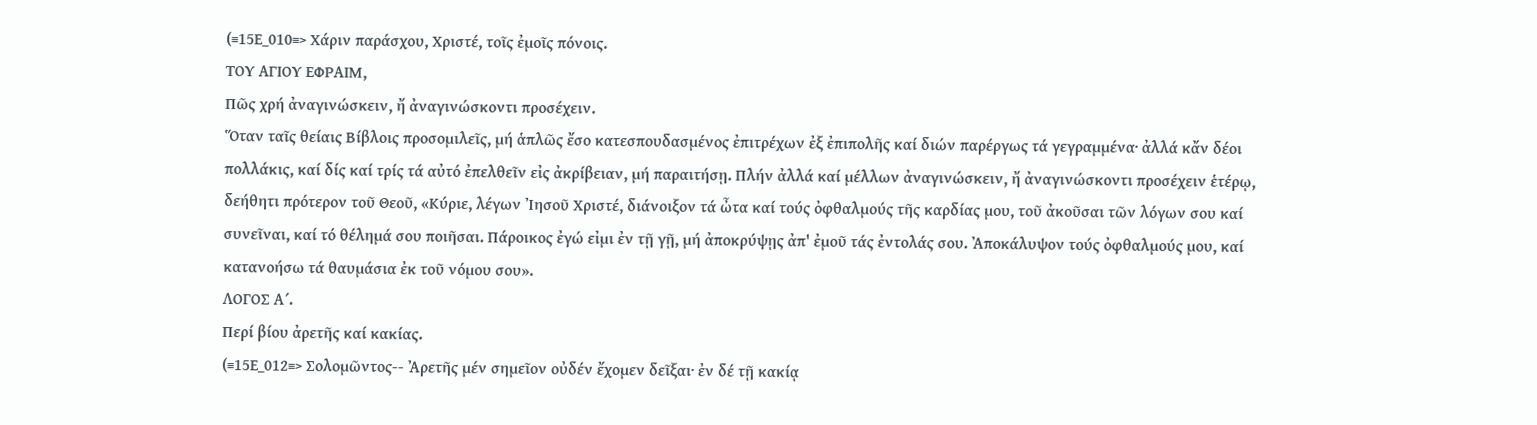(≡15Ε_010≡> Χάριν παράσχου, Χριστέ, τοῖς ἐμοῖς πόνοις.
ΤΟΥ ΑΓΙΟΥ ΕΦΡΑΙΜ,
Πῶς χρή ἀναγινώσκειν, ἤ ἀναγινώσκοντι προσέχειν.
Ὅταν ταῖς θείαις Βίβλοις προσομιλεῖς, μή ἁπλῶς ἔσο κατεσπουδασμένος ἐπιτρέχων ἐξ ἐπιπολῆς καί διών παρέργως τά γεγραμμένα· ἀλλά κἄν δέοι πολλάκις, καί δίς καί τρίς τά αὐτό ἐπελθεῖν εἰς ἀκρίβειαν, μή παραιτήσῃ. Πλήν ἀλλά καί μέλλων ἀναγινώσκειν, ἤ ἀναγινώσκοντι προσέχειν ἑτέρῳ, δεήθητι πρότερον τοῦ Θεοῦ, «Κύριε, λέγων Ἰησοῦ Χριστέ, διάνοιξον τά ὦτα καί τούς ὀφθαλμούς τῆς καρδίας μου, τοῦ ἀκοῦσαι τῶν λόγων σου καί συνεῖναι, καί τό θέλημά σου ποιῆσαι. Πάροικος ἐγώ εἰμι ἐν τῇ γῇ, μή ἀποκρύψῃς ἀπ' ἐμοῦ τάς ἐντολάς σου. Ἀποκάλυψον τούς ὀφθαλμούς μου, καί κατανοήσω τά θαυμάσια ἐκ τοῦ νόμου σου».
ΛΟΓΟΣ Α´.
Περί βίου ἀρετῆς καί κακίας.
(≡15Ε_012≡> Σολομῶντος-- Ἀρετῆς μέν σημεῖον οὐδέν ἔχομεν δεῖξαι· ἐν δέ τῇ κακίᾳ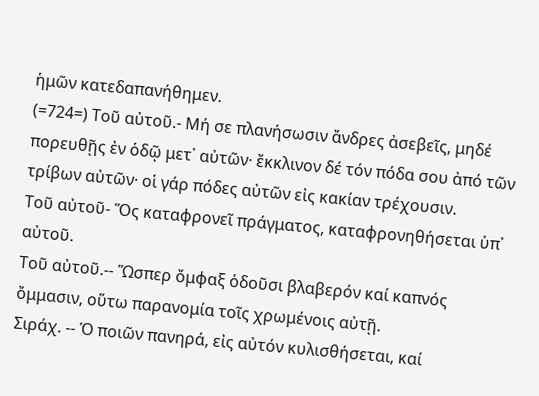ἡμῶν κατεδαπανήθημεν.
(=724=) Τοῦ αὐτοῦ.- Μή σε πλανήσωσιν ἄνδρες ἀσεβεῖς, μηδέ πορευθῇς ἐν ὁδῷ μετ᾿ αὐτῶν· ἔκκλινον δέ τόν πόδα σου ἀπό τῶν τρίβων αὐτῶν· οἱ γάρ πόδες αὐτῶν εἰς κακίαν τρέχουσιν.
Τοῦ αὐτοῦ- Ὅς καταφρονεῖ πράγματος, καταφρονηθήσεται ὑπ᾿ αὐτοῦ.
Τοῦ αὐτοῦ.-- Ὥσπερ ὄμφαξ ὁδοῦσι βλαβερόν καί καπνός ὄμμασιν, οὕτω παρανομία τοῖς χρωμένοις αὐτῇ.
Σιράχ. -- Ὁ ποιῶν πανηρά, εἰς αὐτόν κυλισθήσεται, καί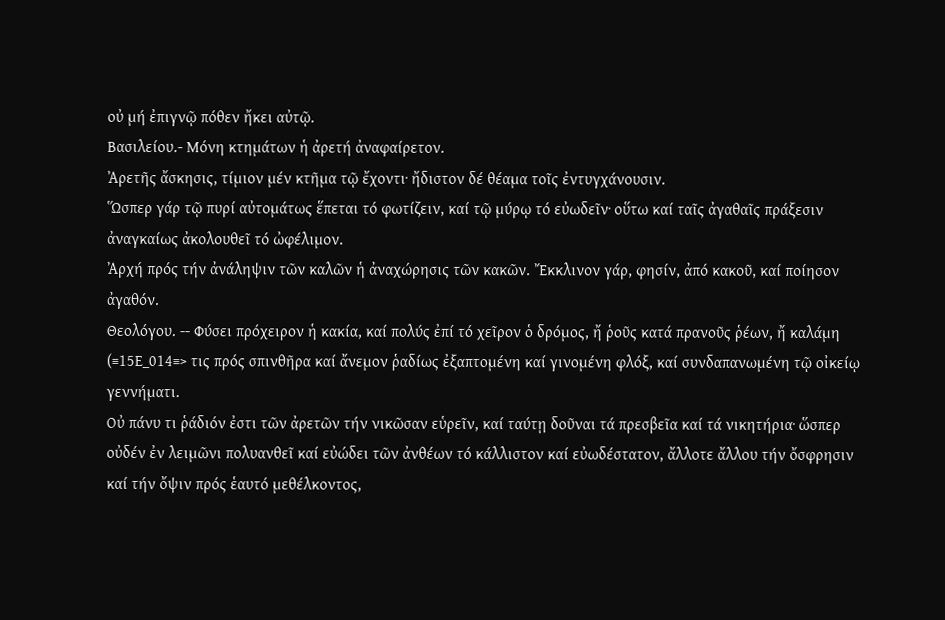οὐ μή ἐπιγνῷ πόθεν ἤκει αὐτῷ.
Βασιλείου.- Μόνη κτημάτων ἡ ἀρετή ἀναφαίρετον.
Ἀρετῆς ἄσκησις, τίμιον μέν κτῆμα τῷ ἔχοντι· ἤδιστον δέ θέαμα τοῖς ἐντυγχάνουσιν.
Ὥσπερ γάρ τῷ πυρί αὐτομάτως ἕπεται τό φωτίζειν, καί τῷ μύρῳ τό εὐωδεῖν· οὕτω καί ταῖς ἀγαθαῖς πράξεσιν ἀναγκαίως ἀκολουθεῖ τό ὠφέλιμον.
Ἀρχή πρός τήν ἀνάληψιν τῶν καλῶν ἡ ἀναχώρησις τῶν κακῶν. Ἔκκλινον γάρ, φησίν, ἀπό κακοῦ, καί ποίησον ἀγαθόν.
Θεολόγου. -- Φύσει πρόχειρον ἡ κακία, καί πολύς ἐπί τό χεῖρον ὁ δρόμος, ἤ ῥοῦς κατά πρανοῦς ῥέων, ἤ καλάμη (≡15Ε_014≡> τις πρός σπινθῆρα καί ἄνεμον ῥαδίως ἐξαπτομένη καί γινομένη φλόξ, καί συνδαπανωμένη τῷ οἰκείῳ γεννήματι.
Οὐ πάνυ τι ῥάδιόν ἐστι τῶν ἀρετῶν τήν νικῶσαν εὑρεῖν, καί ταύτῃ δοῦναι τά πρεσβεῖα καί τά νικητήρια· ὥσπερ οὐδέν ἐν λειμῶνι πολυανθεῖ καί εὐώδει τῶν ἀνθέων τό κάλλιστον καί εὐωδέστατον, ἄλλοτε ἄλλου τήν ὄσφρησιν καί τήν ὄψιν πρός ἑαυτό μεθέλκοντος,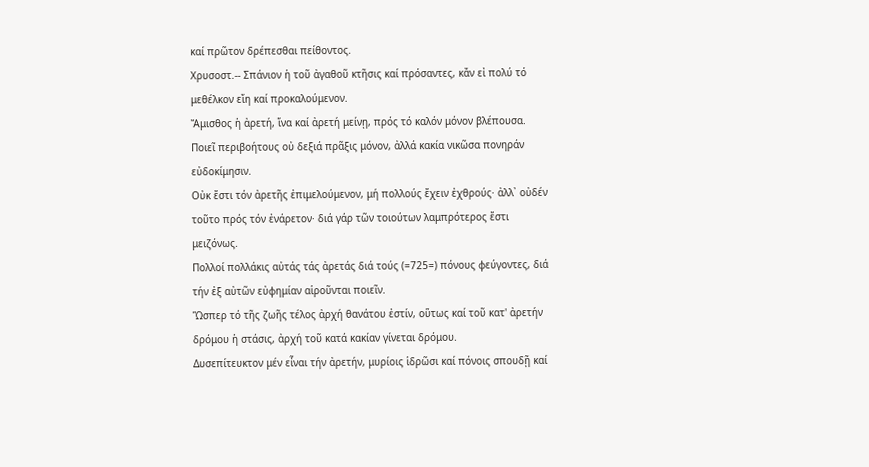καί πρῶτον δρέπεσθαι πείθοντος.
Χρυσοστ.-- Σπάνιον ἡ τοῦ ἀγαθοῦ κτῆσις καί πρόσαντες, κἄν εἰ πολύ τό μεθέλκον εἴη καί προκαλούμενον.
Ἄμισθος ἡ ἀρετή, ἵνα καί ἀρετή μείνῃ, πρός τό καλόν μόνον βλέπουσα.
Ποιεῖ περιβοήτους οὐ δεξιά πρᾶξις μόνον, ἀλλά κακία νικῶσα πονηράν εὐδοκίμησιν.
Οὐκ ἔστι τόν ἀρετῆς ἐπιμελούμενον, μή πολλούς ἔχειν ἐχθρούς· ἀλλ᾿ οὐδέν τοῦτο πρός τόν ἐνάρετον· διά γάρ τῶν τοιούτων λαμπρότερος ἔστι μειζόνως.
Πολλοί πολλάκις αὐτάς τάς ἀρετάς διά τούς (=725=) πόνους φεύγοντες, διά τήν ἐξ αὐτῶν εὐφημίαν αἱροῦνται ποιεῖν.
Ὥσπερ τό τῆς ζωῆς τέλος ἀρχή θανάτου ἐστίν, οὕτως καί τοῦ κατ' ἀρετήν δρόμου ἡ στάσις, ἀρχή τοῦ κατά κακίαν γίνεται δρόμου.
Δυσεπίτευκτον μέν εἶναι τήν ἀρετήν, μυρίοις ἱδρῶσι καί πόνοις σπουδῇ καί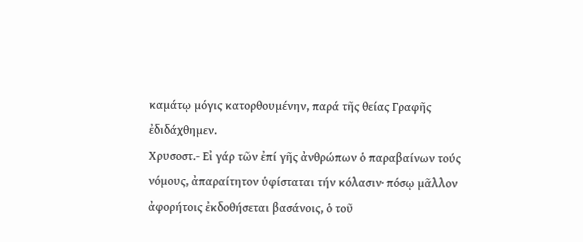καμάτῳ μόγις κατορθουμένην, παρά τῆς θείας Γραφῆς ἐδιδάχθημεν.
Χρυσοστ.- Εἰ γάρ τῶν ἐπί γῆς ἀνθρώπων ὁ παραβαίνων τούς νόμους, ἀπαραίτητον ὑφίσταται τήν κόλασιν· πόσῳ μᾶλλον ἀφορήτοις ἐκδοθήσεται βασάνοις, ὁ τοῦ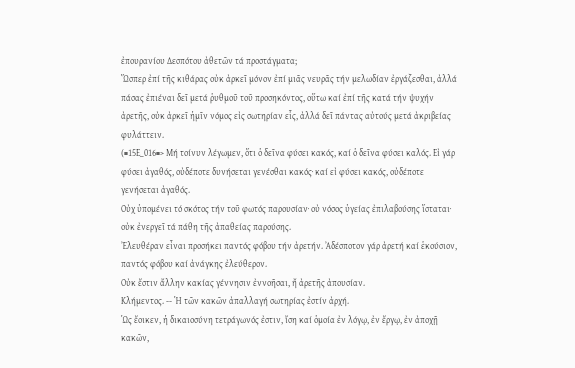ἐπουρανίου Δεσπότου ἀθετῶν τά προστάγματα;
Ὥσπερ ἐπί τῆς κιθάρας οὐκ ἀρκεῖ μόνον ἐπί μιᾶς νευρᾶς τήν μελωδίαν ἐργάζεσθαι, ἀλλά πάσας ἐπιέναι δεῖ μετά ῥυθμοῦ τοῦ προσηκόντος, οὕτω καί ἐπί τῆς κατά τήν ψυχήν ἀρετῆς, οὐκ ἀρκεῖ ἡμῖν νόμος εἰς σωτηρίαν εἷς, ἀλλά δεῖ πάντας αὐτούς μετά ἀκριβείας φυλάττειν.
(≡15Ε_016≡> Μή τοίνυν λέγωμεν, ὅτι ὁ δεῖνα φύσει κακός, καί ὁ δεῖνα φύσει καλός. Εἰ γάρ φύσει ἀγαθός, οὐδέποτε δυνήσεται γενέσθαι κακός· καί εἰ φύσει κακός, οὐδέποτε γενήσεται ἀγαθός.
Οὐχ ὑπομένει τό σκότος τήν τοῦ φωτός παρουσίαν· οὐ νόσος ὑγείας ἐπιλαβούσης ἵσταται· οὐκ ἐνεργεῖ τά πάθη τῆς ἀπαθείας παρούσης.
Ἐλευθέραν εἶναι προσήκει παντός φόβου τήν ἀρετήν. Ἀδέσποτον γάρ ἀρετή καί ἑκούσιον, παντός φόβου καί ἀνάγκης ἐλεύθερον.
Οὐκ ἔστιν ἄλλην κακίας γέννησιν ἐννοῆσαι, ἤ ἀρετῆς ἀπουσίαν.
Κλήμεντος. -- Ἡ τῶν κακῶν ἀπαλλαγή σωτηρίας ἐστίν ἀρχή.
Ὡς ἔοικεν, ἡ δικαιοσύνη τετράγωνός ἐστιν, ἴση καί ὁμοία ἐν λόγῳ, ἐν ἔργῳ, ἐν ἀποχῇ κακῶν,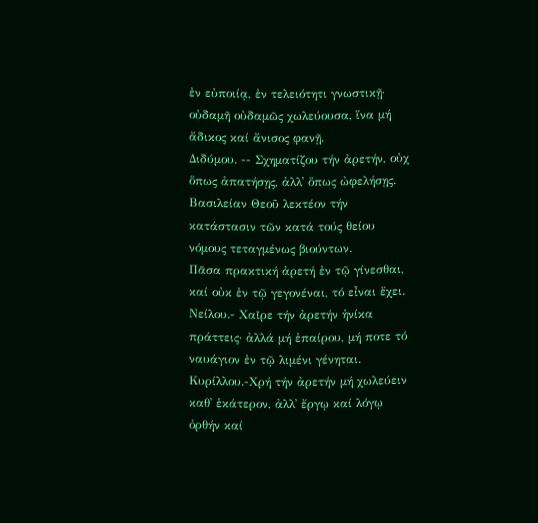ἐν εὐποιίᾳ, ἐν τελειότητι γνωστικῇ· οὐδαμῆ οὐδαμῶς χωλεύουσα, ἵνα μή ἄδικος καί ἄνισος φανῇ.
Διδύμου. -- Σχηματίζου τήν ἀρετήν, οὐχ ὅπως ἀπατήσῃς, ἀλλ᾿ ὅπως ὠφελήσῃς.
Βασιλείαν Θεοῦ λεκτέον τήν κατάστασιν τῶν κατά τούς θείου νόμους τεταγμένως βιούντων.
Πᾶσα πρακτική ἀρετή ἐν τῷ γίνεσθαι, καί οὐκ ἐν τῷ γεγονέναι, τό εἶναι ἔχει.
Νείλου.- Χαῖρε τήν ἀρετήν ἡνίκα πράττεις· ἀλλά μή ἐπαίρου, μή ποτε τό ναυάγιον ἐν τῷ λιμένι γένηται.
Κυρίλλου.-Χρή τήν ἀρετήν μή χωλεύειν καθ᾿ ἑκάτερον, ἀλλ᾿ ἔργῳ καί λόγῳ ὀρθήν καί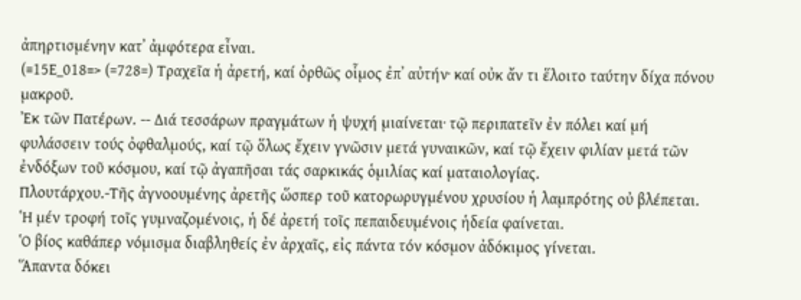ἀπηρτισμένην κατ᾿ ἀμφότερα εἶναι.
(≡15Ε_018≡> (=728=) Τραχεῖα ἡ ἀρετή, καί ὀρθῶς οἷμος ἐπ᾿ αὐτήν· καί οὐκ ἄν τι ἕλοιτο ταύτην δίχα πόνου μακροῦ.
Ἐκ τῶν Πατέρων. -- Διά τεσσάρων πραγμάτων ἡ ψυχή μιαίνεται· τῷ περιπατεῖν ἐν πόλει καί μή φυλάσσειν τούς ὀφθαλμούς, καί τῷ ὅλως ἔχειν γνῶσιν μετά γυναικῶν, καί τῷ ἔχειν φιλίαν μετά τῶν ἐνδόξων τοῦ κόσμου, καί τῷ ἀγαπῆσαι τάς σαρκικάς ὁμιλίας καί ματαιολογίας.
Πλουτάρχου.-Τῆς ἀγνοουμένης ἀρετῆς ὥσπερ τοῦ κατορωρυγμένου χρυσίου ἡ λαμπρότης οὐ βλέπεται.
Ἡ μέν τροφή τοῖς γυμναζομένοις, ἡ δέ ἀρετή τοῖς πεπαιδευμένοις ἡδεία φαίνεται.
Ὁ βίος καθάπερ νόμισμα διαβληθείς ἐν ἀρχαῖς, εἰς πάντα τόν κόσμον ἀδόκιμος γίνεται.
Ἅπαντα δόκει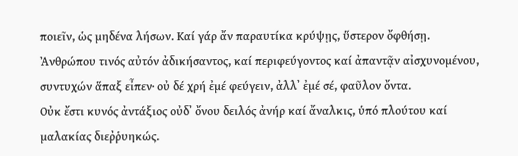ποιεῖν, ὡς μηδένα λήσων. Καί γάρ ἄν παραυτίκα κρύψῃς, ὕστερον ὄφθήσῃ.
Ἀνθρώπου τινός αὐτόν ἀδικήσαντος, καί περιφεύγοντος καί ἀπαντᾷν αἰσχυνομένου, συντυχών ἅπαξ εἶπεν· οὐ δέ χρή ἐμέ φεύγειν, ἀλλ᾿ ἐμέ σέ, φαῦλον ὄντα.
Οὐκ ἔστι κυνός ἀντάξιος οὐδ᾿ ὄνου δειλός ἀνήρ καί ἄναλκις, ὑπό πλούτου καί μαλακίας διεῤῥυηκώς.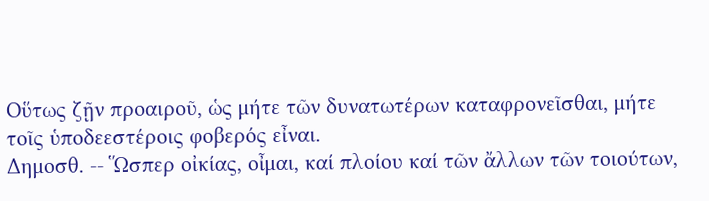Οὕτως ζῇν προαιροῦ, ὡς μήτε τῶν δυνατωτέρων καταφρονεῖσθαι, μήτε τοῖς ὑποδεεστέροις φοβερός εἶναι.
Δημοσθ. -- Ὥσπερ οἰκίας, οἶμαι, καί πλοίου καί τῶν ἄλλων τῶν τοιούτων,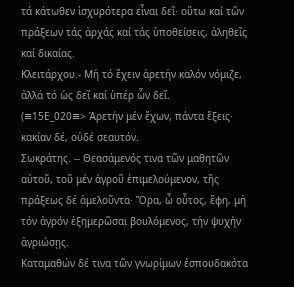τά κάτωθεν ἰσχυρότερα εἶναι δεῖ· οὕτω καί τῶν πράξεων τάς ἀρχάς καί τάς ὑποθείσεις, ἀληθεῖς καί δικαίας.
Κλειτάρχου.- Μή τό ἔχειν ἀρετήν καλόν νόμιζε, ἀλλά τό ὡς δεῖ καί ὑπέρ ὧν δεῖ.
(≡15Ε_020≡> Ἀρετήν μέν ἔχων, πάντα ἕξεις· κακίαν δέ, οὐδέ σεαυτόν.
Σωκράτης. -- Θεασάμενός τινα τῶν μαθητῶν αὐτοῦ, τοῦ μέν ἀγροῦ ἐπιμελούμενον, τῆς πράξεως δέ ἀμελοῦντα· Ὅρα, ὦ οὗτος, ἔφη, μή τόν ἀγρόν ἐξημερῶσαι βουλόμενος, τήν ψυχήν ἀγριώσῃς.
Καταμαθών δέ τινα τῶν γνωρίμων ἐσπουδακότα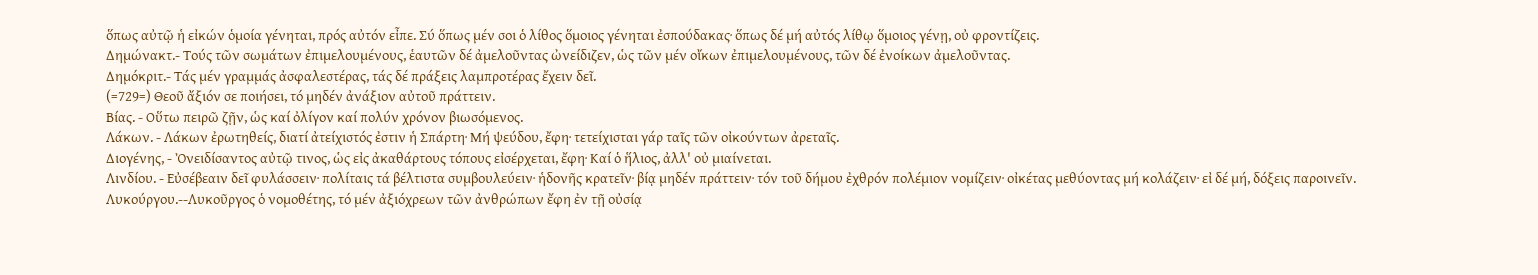ὅπως αὐτῷ ἡ εἰκών ὁμοία γένηται, πρός αὐτόν εἶπε. Σύ ὅπως μέν σοι ὁ λίθος ὅμοιος γένηται ἐσπούδακας· ὅπως δέ μή αὐτός λίθῳ ὅμοιος γένῃ, οὐ φροντίζεις.
Δημώνακτ.- Τούς τῶν σωμάτων ἐπιμελουμένους, ἑαυτῶν δέ ἀμελοῦντας ὠνείδιζεν, ὡς τῶν μέν οἴκων ἐπιμελουμένους, τῶν δέ ἐνοίκων ἀμελοῦντας.
Δημόκριτ.- Τάς μέν γραμμάς ἀσφαλεστέρας, τάς δέ πράξεις λαμπροτέρας ἔχειν δεῖ.
(=729=) Θεοῦ ἄξιόν σε ποιήσει, τό μηδέν ἀνάξιον αὐτοῦ πράττειν.
Βίας. - Οὕτω πειρῶ ζῇν, ὡς καί ὀλίγον καί πολύν χρόνον βιωσόμενος.
Λάκων. - Λάκων ἐρωτηθείς, διατί ἀτείχιστός ἐστιν ἡ Σπάρτη· Μή ψεύδου, ἔφη· τετείχισται γάρ ταῖς τῶν οἰκούντων ἀρεταῖς.
Διογένης, - Ὀνειδίσαντος αὐτῷ τινος, ὡς εἰς ἀκαθάρτους τόπους εἰσέρχεται, ἔφη· Καί ὁ ἥλιος, ἀλλ' οὐ μιαίνεται.
Λινδίου. - Εὐσέβεαιν δεῖ φυλάσσειν· πολίταις τά βέλτιστα συμβουλεύειν· ἡδονῆς κρατεῖν· βίᾳ μηδέν πράττειν· τόν τοῦ δήμου ἐχθρόν πολέμιον νομίζειν· οἰκέτας μεθύοντας μή κολάζειν· εἰ δέ μή, δόξεις παροινεῖν.
Λυκούργου.--Λυκοῦργος ὁ νομοθέτης, τό μέν ἀξιόχρεων τῶν ἀνθρώπων ἔφη ἐν τῇ οὐσίᾳ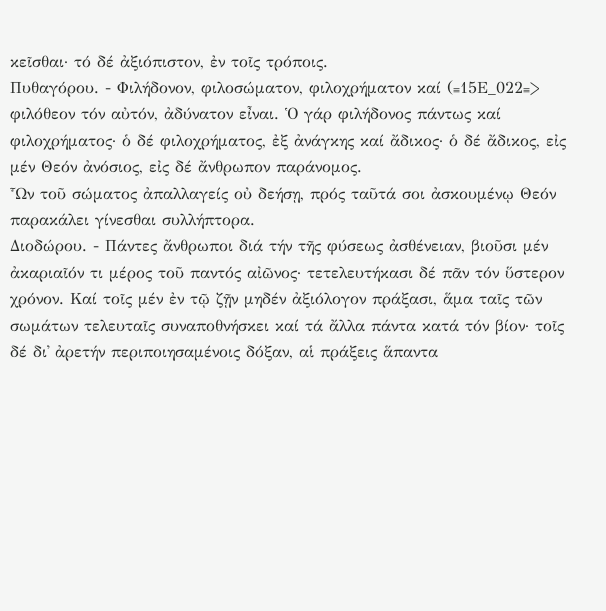κεῖσθαι· τό δέ ἀξιόπιστον, ἐν τοῖς τρόποις.
Πυθαγόρου. - Φιλήδονον, φιλοσώματον, φιλοχρήματον καί (≡15Ε_022≡> φιλόθεον τόν αὐτόν, ἀδύνατον εἶναι. Ὁ γάρ φιλήδονος πάντως καί φιλοχρήματος· ὁ δέ φιλοχρήματος, ἐξ ἀνάγκης καί ἄδικος· ὁ δέ ἄδικος, εἰς μέν Θεόν ἀνόσιος, εἰς δέ ἄνθρωπον παράνομος.
Ὧν τοῦ σώματος ἀπαλλαγείς οὐ δεήσῃ, πρός ταῦτά σοι ἀσκουμένῳ Θεόν παρακάλει γίνεσθαι συλλήπτορα.
Διοδώρου. - Πάντες ἄνθρωποι διά τήν τῆς φύσεως ἀσθένειαν, βιοῦσι μέν ἀκαριαῖόν τι μέρος τοῦ παντός αἰῶνος· τετελευτήκασι δέ πᾶν τόν ὕστερον χρόνον. Καί τοῖς μέν ἐν τῷ ζῇν μηδέν ἀξιόλογον πράξασι, ἅμα ταῖς τῶν σωμάτων τελευταῖς συναποθνήσκει καί τά ἄλλα πάντα κατά τόν βίον· τοῖς δέ δι᾿ ἀρετήν περιποιησαμένοις δόξαν, αἱ πράξεις ἅπαντα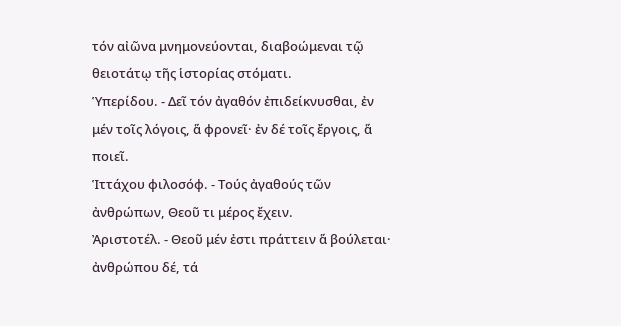τόν αἰῶνα μνημονεύονται, διαβοώμεναι τῷ θειοτάτῳ τῆς ἱστορίας στόματι.
Ὑπερίδου. - Δεῖ τόν ἀγαθόν ἐπιδείκνυσθαι, ἐν μέν τοῖς λόγοις, ἅ φρονεῖ· ἐν δέ τοῖς ἔργοις, ἅ ποιεῖ.
Ἱττάχου φιλοσόφ. - Τούς ἀγαθούς τῶν ἀνθρώπων, Θεοῦ τι μέρος ἔχειν.
Ἀριστοτέλ. - Θεοῦ μέν ἐστι πράττειν ἅ βούλεται· ἀνθρώπου δέ, τά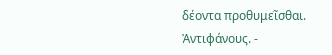δέοντα προθυμεῖσθαι.
Ἀντιφάνους. -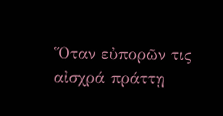Ὅταν εὐπορῶν τις αἰσχρά πράττῃ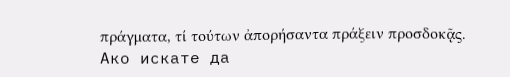πράγματα, τί τούτων ἀπορήσαντα πράξειν προσδοκᾷς.
Ако искате да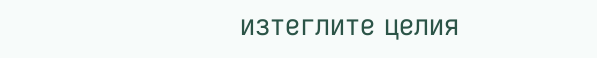изтеглите целия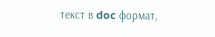текст в doc формат,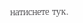натиснете тук.